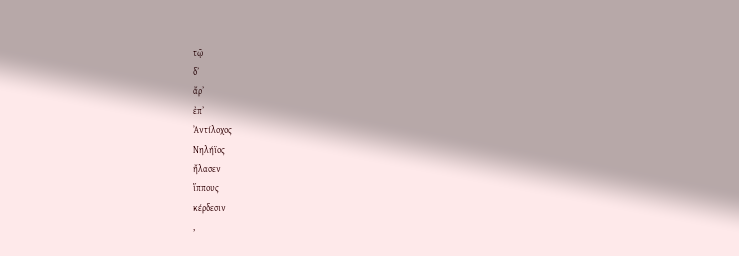τῷ
δʼ
ἄρʼ
ἐπʼ
Ἀντίλοχος
Νηλήϊος
ἤλασεν
ἵππους
κέρδεσιν
,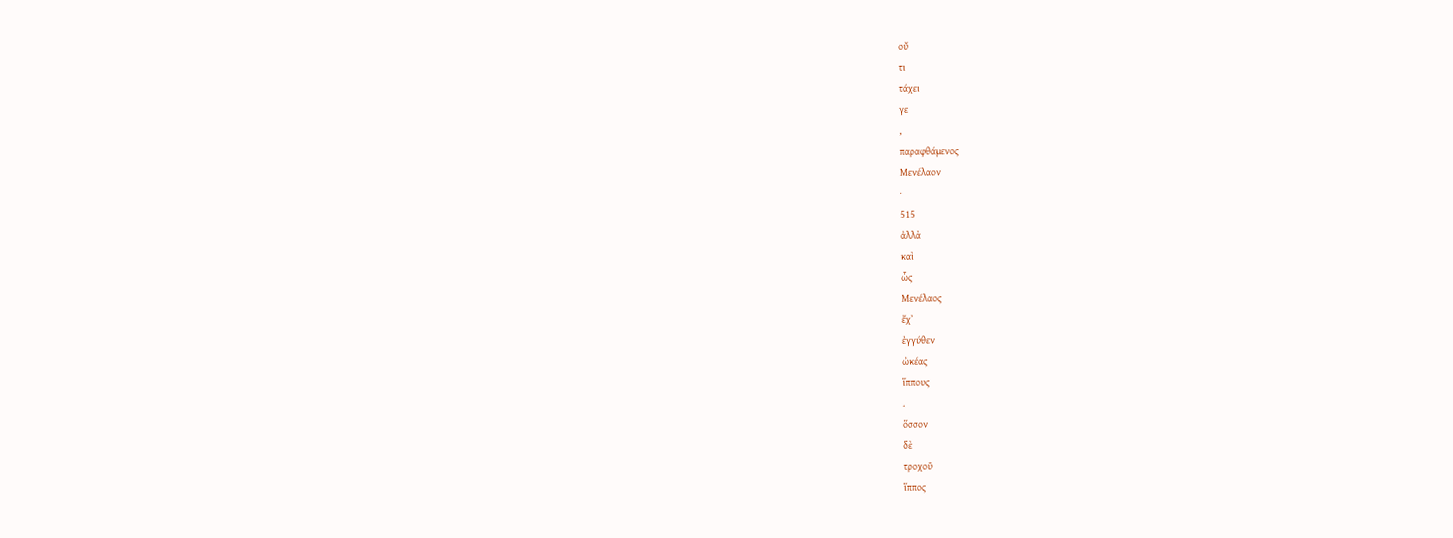οὔ
τι
τάχει
γε
,
παραφθάμενος
Μενέλαον
·
515
ἀλλὰ
καὶ
ὧς
Μενέλαος
ἔχʼ
ἐγγύθεν
ὠκέας
ἵππους
.
ὅσσον
δὲ
τροχοῦ
ἵππος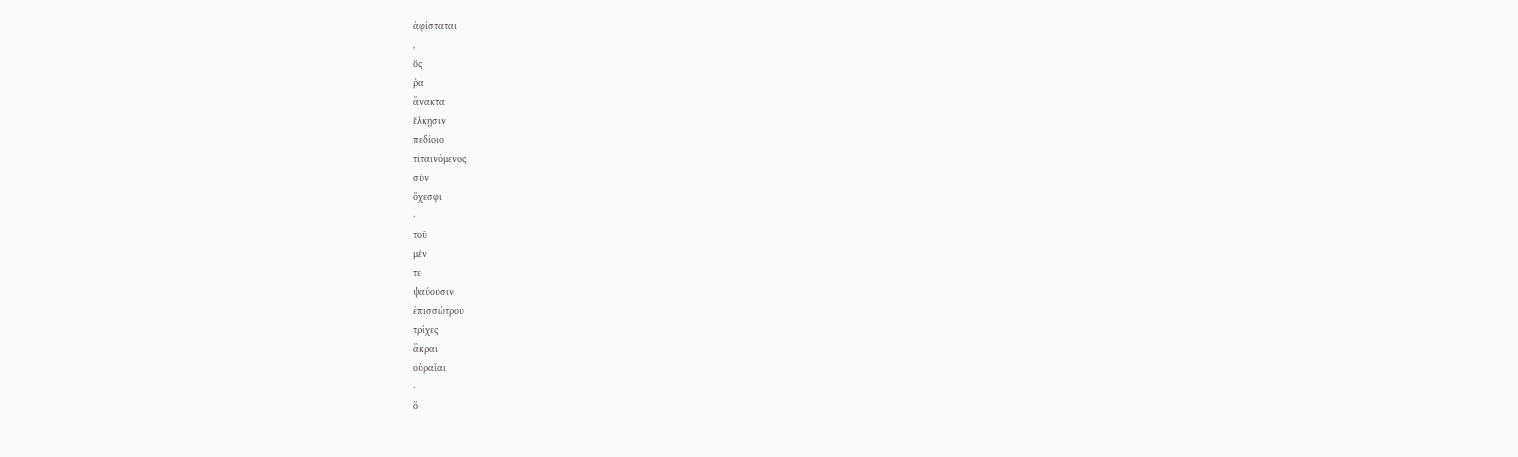ἀφίσταται
,
ὅς
ῥα
ἄνακτα
ἕλκῃσιν
πεδίοιο
τιταινόμενος
σὺν
ὄχεσφι
·
τοῦ
μέν
τε
ψαύουσιν
ἐπισσώτρου
τρίχες
ἄκραι
οὐραῖαι
·
ὃ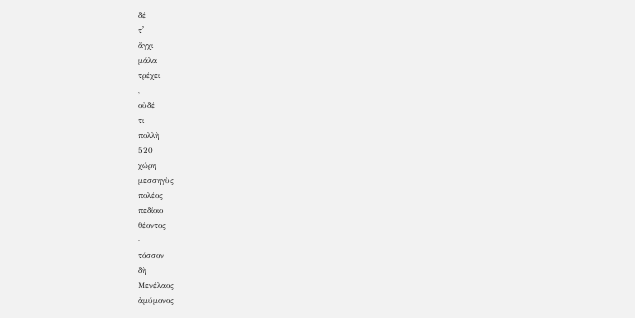δέ
τʼ
ἄγχι
μάλα
τρέχει
,
οὐδέ
τι
πολλὴ
520
χώρη
μεσσηγὺς
πολέος
πεδίοιο
θέοντος
·
τόσσον
δὴ
Μενέλαος
ἀμύμονος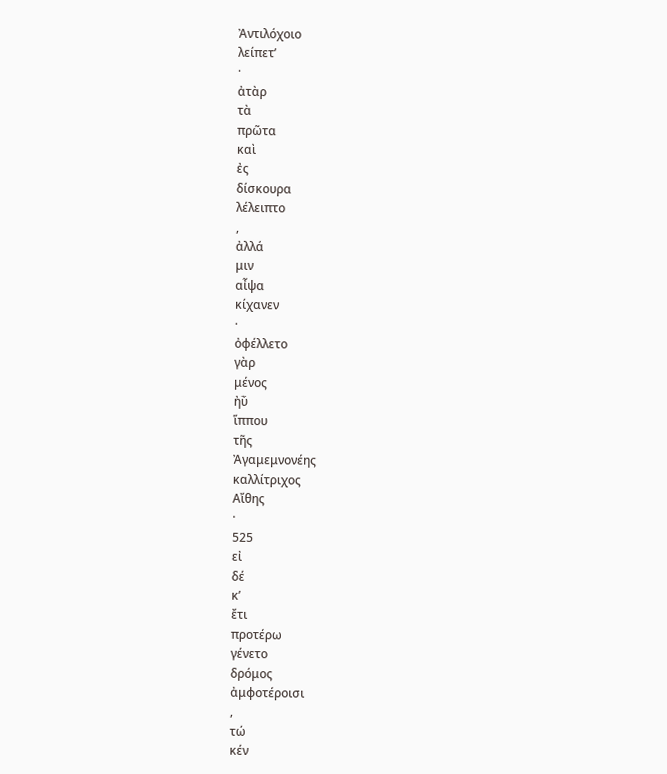Ἀντιλόχοιο
λείπετʼ
·
ἀτὰρ
τὰ
πρῶτα
καὶ
ἐς
δίσκουρα
λέλειπτο
,
ἀλλά
μιν
αἶψα
κίχανεν
·
ὀφέλλετο
γὰρ
μένος
ἠῢ
ἵππου
τῆς
Ἀγαμεμνονέης
καλλίτριχος
Αἴθης
·
525
εἰ
δέ
κʼ
ἔτι
προτέρω
γένετο
δρόμος
ἀμφοτέροισι
,
τώ
κέν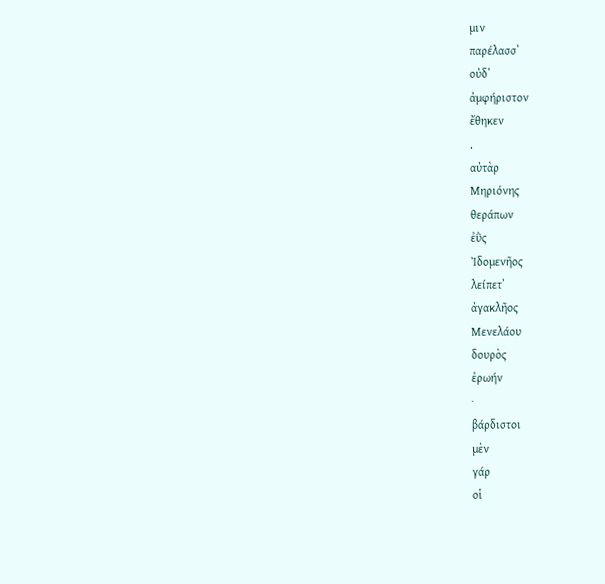μιν
παρέλασσʼ
οὐδʼ
ἀμφήριστον
ἔθηκεν
.
αὐτὰρ
Μηριόνης
θεράπων
ἐῢς
Ἰδομενῆος
λείπετʼ
ἀγακλῆος
Μενελάου
δουρὸς
ἐρωήν
·
βάρδιστοι
μὲν
γάρ
οἱ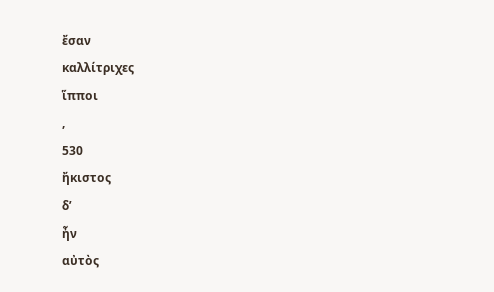ἔσαν
καλλίτριχες
ἵπποι
,
530
ἤκιστος
δʼ
ἦν
αὐτὸς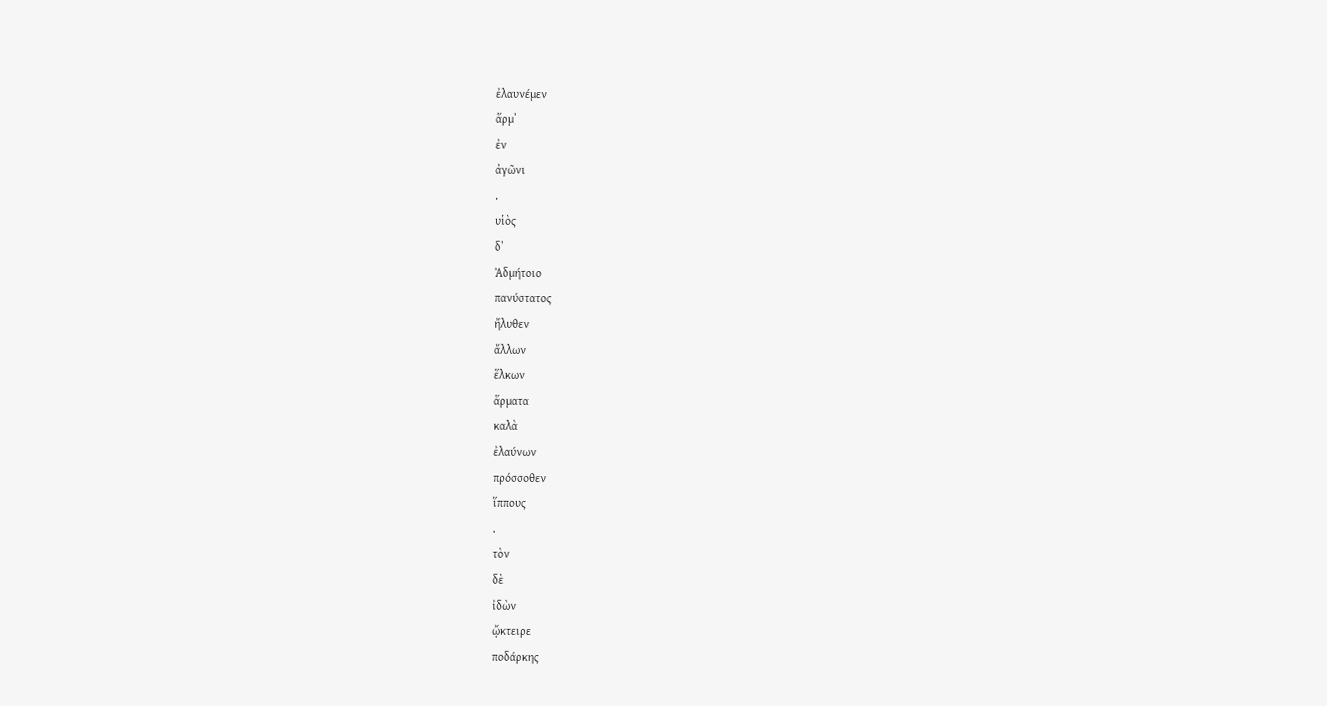ἐλαυνέμεν
ἅρμʼ
ἐν
ἀγῶνι
.
υἱὸς
δʼ
Ἀδμήτοιο
πανύστατος
ἤλυθεν
ἄλλων
ἕλκων
ἅρματα
καλὰ
ἐλαύνων
πρόσσοθεν
ἵππους
.
τὸν
δὲ
ἰδὼν
ᾤκτειρε
ποδάρκης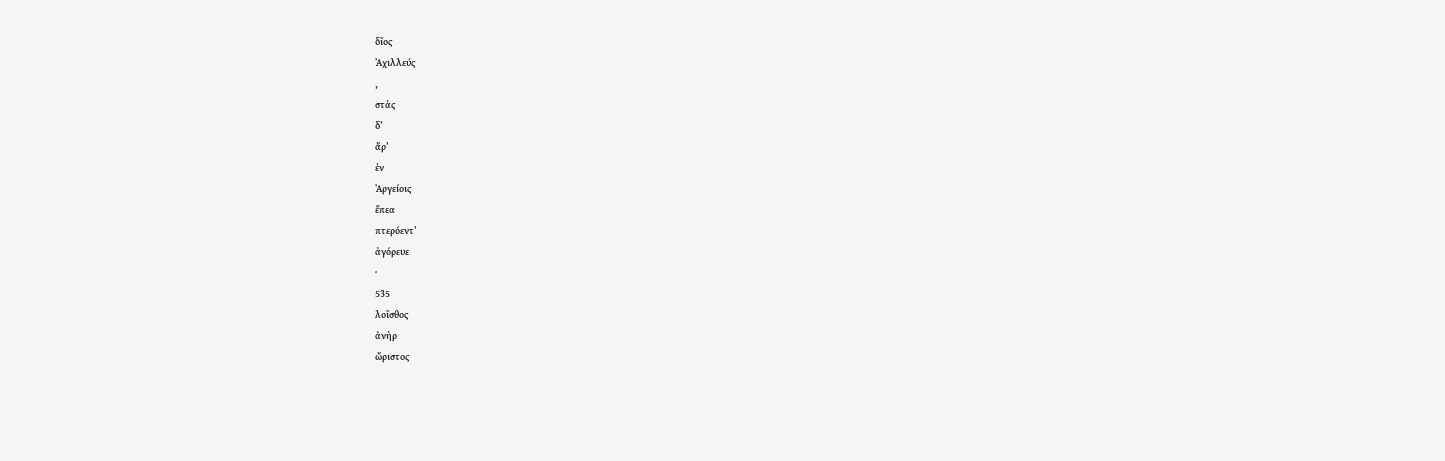δῖος
Ἀχιλλεύς
,
στὰς
δʼ
ἄρʼ
ἐν
Ἀργείοις
ἔπεα
πτερόεντʼ
ἀγόρευε
·
535
λοῖσθος
ἀνὴρ
ὤριστος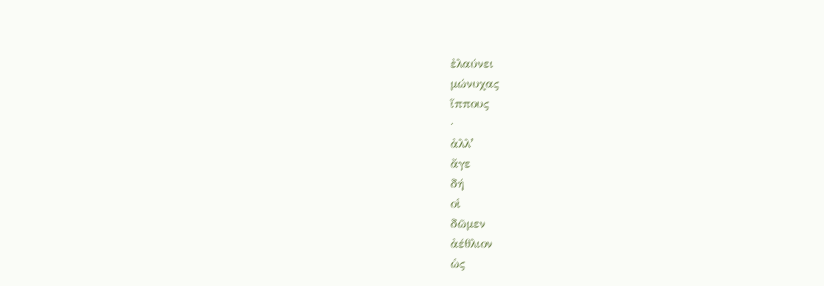ἐλαύνει
μώνυχας
ἵππους
·
ἀλλʼ
ἄγε
δή
οἱ
δῶμεν
ἀέθλιον
ὡς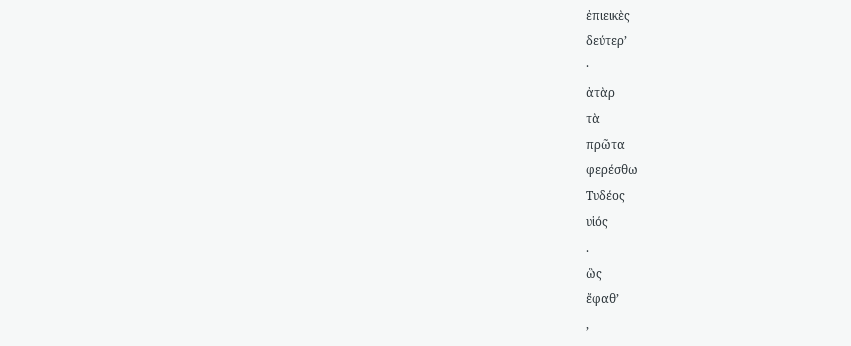ἐπιεικὲς
δεύτερʼ
·
ἀτὰρ
τὰ
πρῶτα
φερέσθω
Τυδέος
υἱός
.
ὣς
ἔφαθʼ
,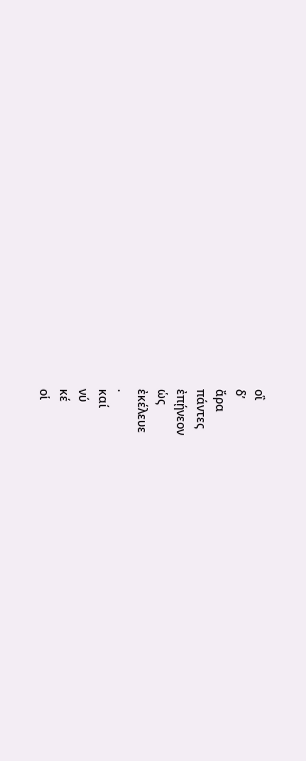οἳ
δʼ
ἄρα
πάντες
ἐπῄνεον
ὡς
ἐκέλευε
.
καί
νύ
κέ
οἱ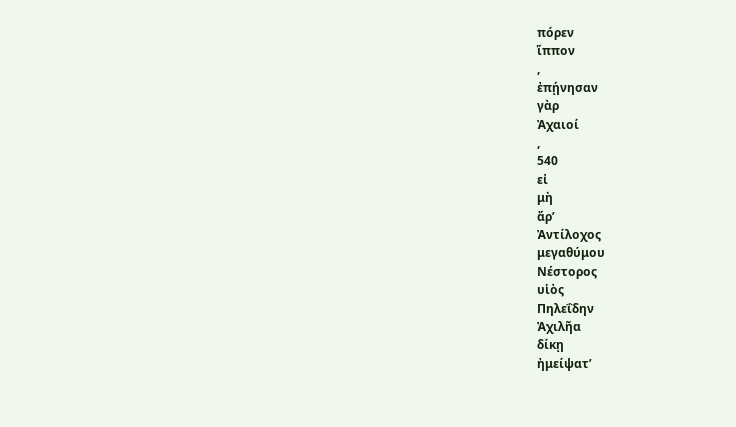πόρεν
ἵππον
,
ἐπῄνησαν
γὰρ
Ἀχαιοί
,
540
εἰ
μὴ
ἄρʼ
Ἀντίλοχος
μεγαθύμου
Νέστορος
υἱὸς
Πηλεΐδην
Ἀχιλῆα
δίκῃ
ἠμείψατʼ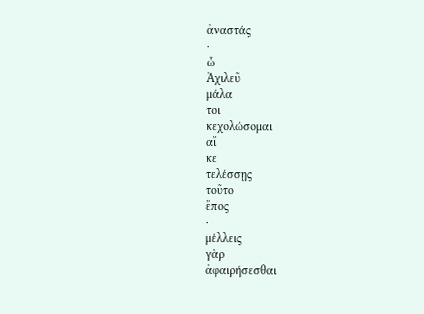ἀναστάς
·
ὦ
Ἀχιλεῦ
μάλα
τοι
κεχολώσομαι
αἴ
κε
τελέσσῃς
τοῦτο
ἔπος
·
μέλλεις
γὰρ
ἀφαιρήσεσθαι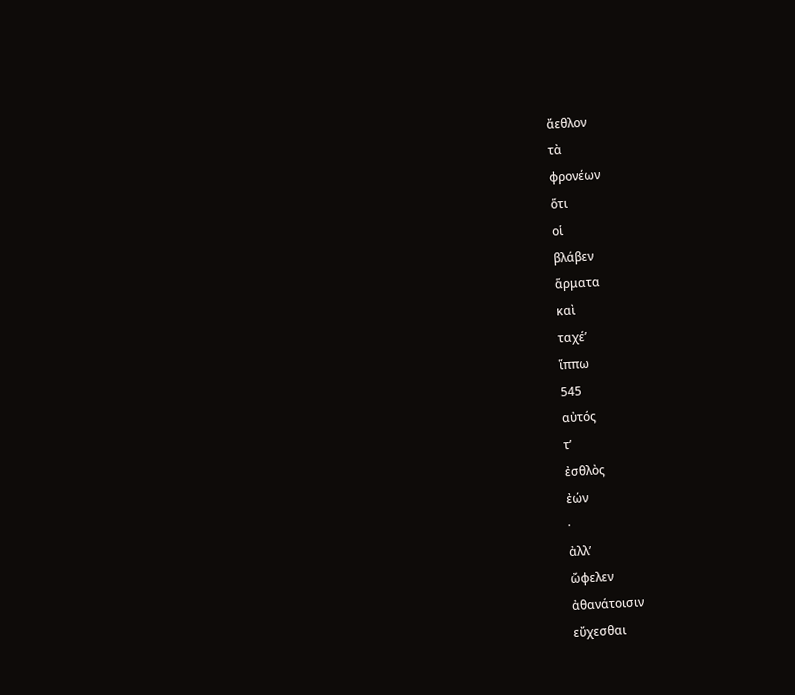ἄεθλον
τὰ
φρονέων
ὅτι
οἱ
βλάβεν
ἅρματα
καὶ
ταχέʼ
ἵππω
545
αὐτός
τʼ
ἐσθλὸς
ἐών
·
ἀλλʼ
ὤφελεν
ἀθανάτοισιν
εὔχεσθαι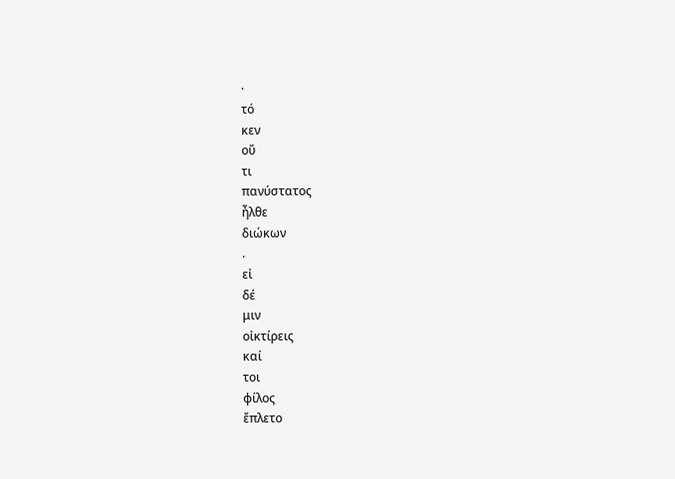·
τό
κεν
οὔ
τι
πανύστατος
ἦλθε
διώκων
.
εἰ
δέ
μιν
οἰκτίρεις
καί
τοι
φίλος
ἔπλετο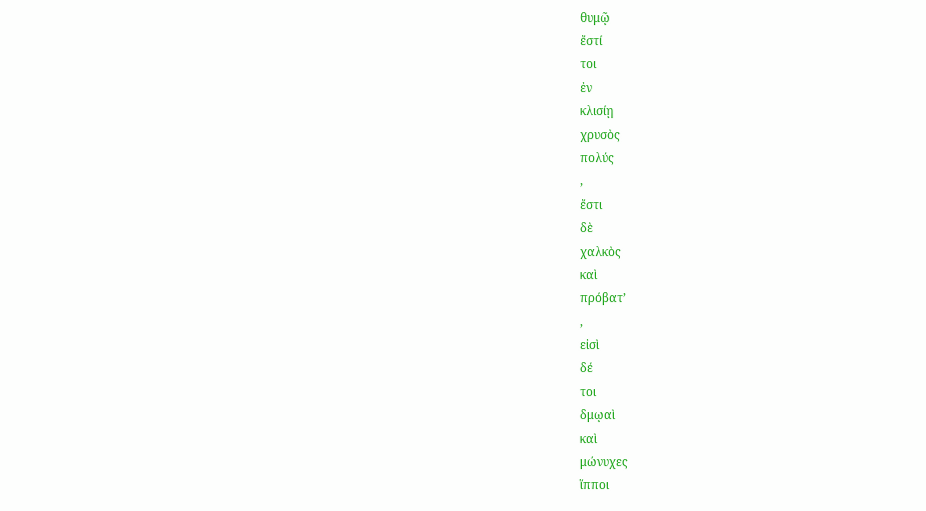θυμῷ
ἔστί
τοι
ἐν
κλισίῃ
χρυσὸς
πολύς
,
ἔστι
δὲ
χαλκὸς
καὶ
πρόβατʼ
,
εἰσὶ
δέ
τοι
δμῳαὶ
καὶ
μώνυχες
ἵπποι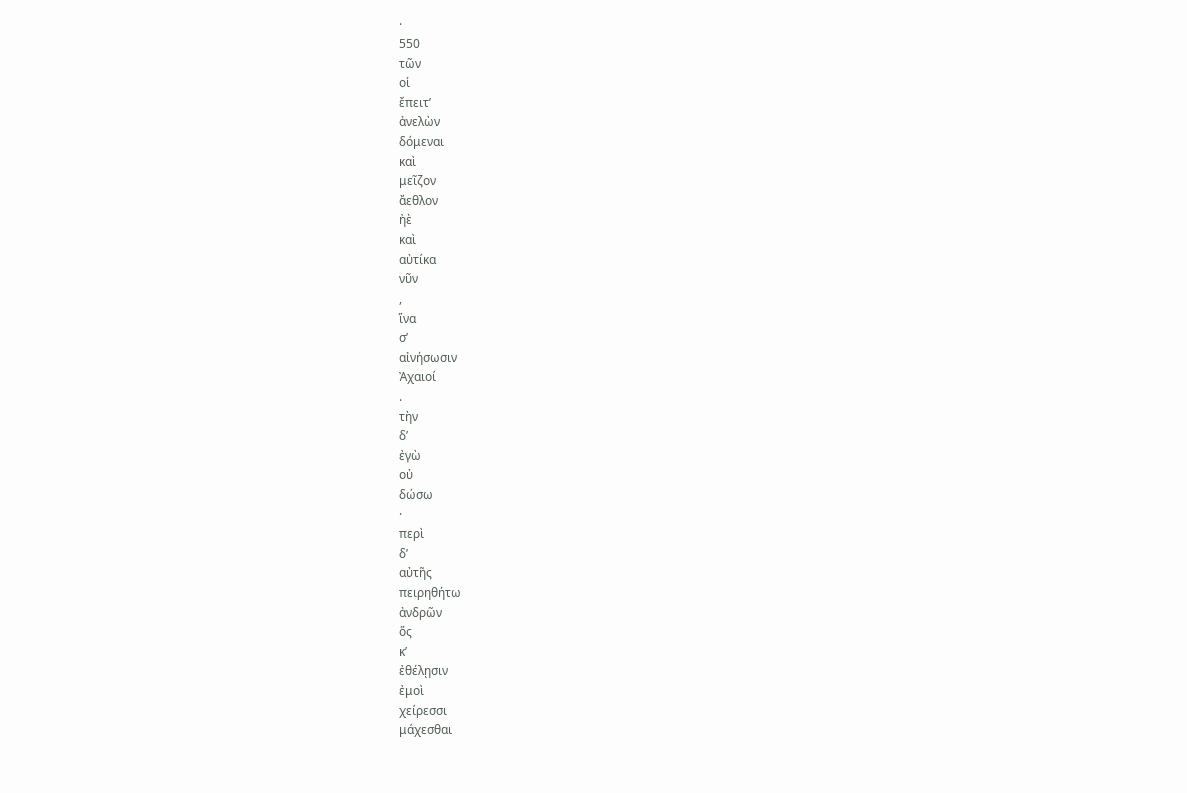·
550
τῶν
οἱ
ἔπειτʼ
ἀνελὼν
δόμεναι
καὶ
μεῖζον
ἄεθλον
ἠὲ
καὶ
αὐτίκα
νῦν
,
ἵνα
σʼ
αἰνήσωσιν
Ἀχαιοί
.
τὴν
δʼ
ἐγὼ
οὐ
δώσω
·
περὶ
δʼ
αὐτῆς
πειρηθήτω
ἀνδρῶν
ὅς
κʼ
ἐθέλῃσιν
ἐμοὶ
χείρεσσι
μάχεσθαι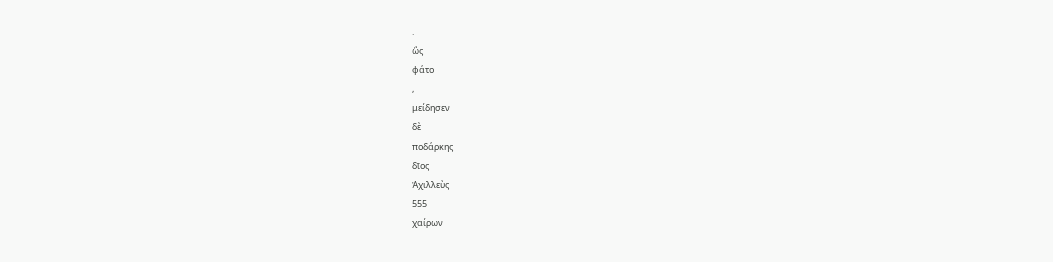.
ὣς
φάτο
,
μείδησεν
δὲ
ποδάρκης
δῖος
Ἀχιλλεὺς
555
χαίρων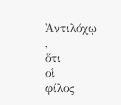Ἀντιλόχῳ
,
ὅτι
οἱ
φίλος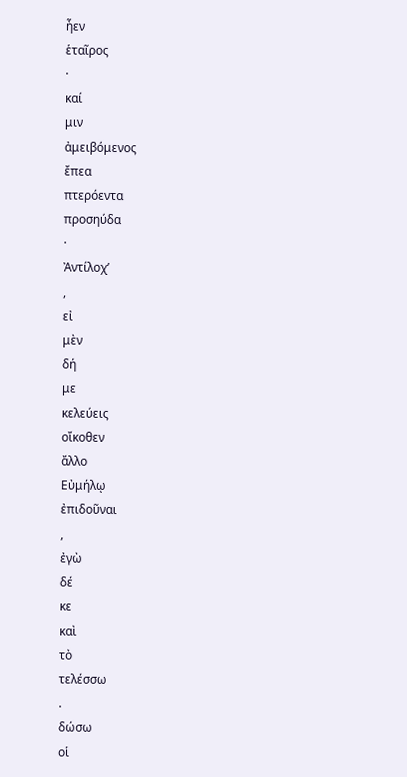ἦεν
ἑταῖρος
·
καί
μιν
ἀμειβόμενος
ἔπεα
πτερόεντα
προσηύδα
·
Ἀντίλοχʼ
,
εἰ
μὲν
δή
με
κελεύεις
οἴκοθεν
ἄλλο
Εὐμήλῳ
ἐπιδοῦναι
,
ἐγὼ
δέ
κε
καὶ
τὸ
τελέσσω
.
δώσω
οἱ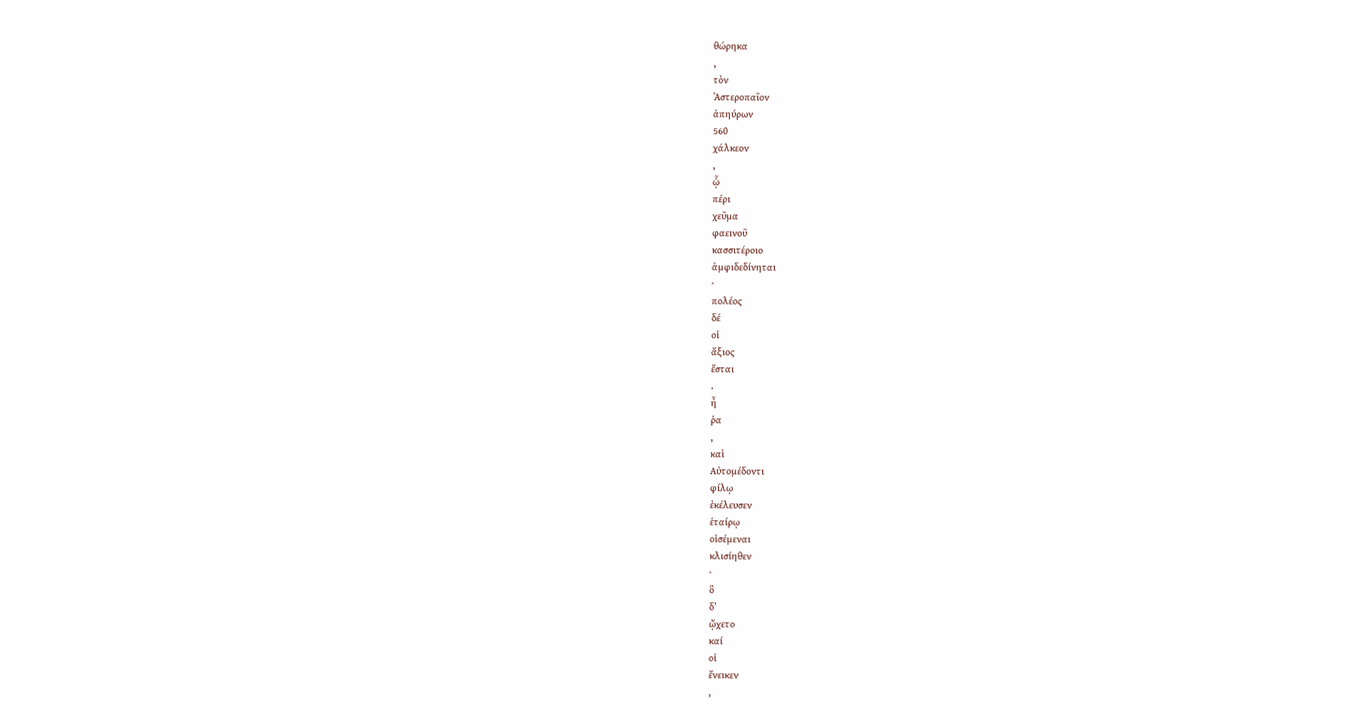θώρηκα
,
τὸν
Ἀστεροπαῖον
ἀπηύρων
560
χάλκεον
,
ᾧ
πέρι
χεῦμα
φαεινοῦ
κασσιτέροιο
ἀμφιδεδίνηται
·
πολέος
δέ
οἱ
ἄξιος
ἔσται
.
ἦ
ῥα
,
καὶ
Αὐτομέδοντι
φίλῳ
ἐκέλευσεν
ἑταίρῳ
οἰσέμεναι
κλισίηθεν
·
ὃ
δʼ
ᾤχετο
καί
οἱ
ἔνεικεν
,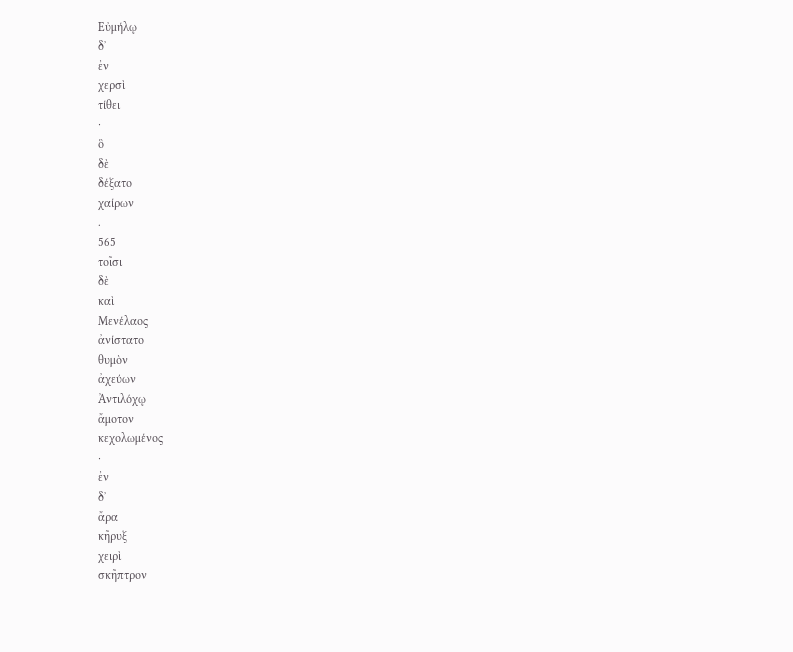Εὐμήλῳ
δʼ
ἐν
χερσὶ
τίθει
·
ὃ
δὲ
δέξατο
χαίρων
.
565
τοῖσι
δὲ
καὶ
Μενέλαος
ἀνίστατο
θυμὸν
ἀχεύων
Ἀντιλόχῳ
ἄμοτον
κεχολωμένος
·
ἐν
δʼ
ἄρα
κῆρυξ
χειρὶ
σκῆπτρον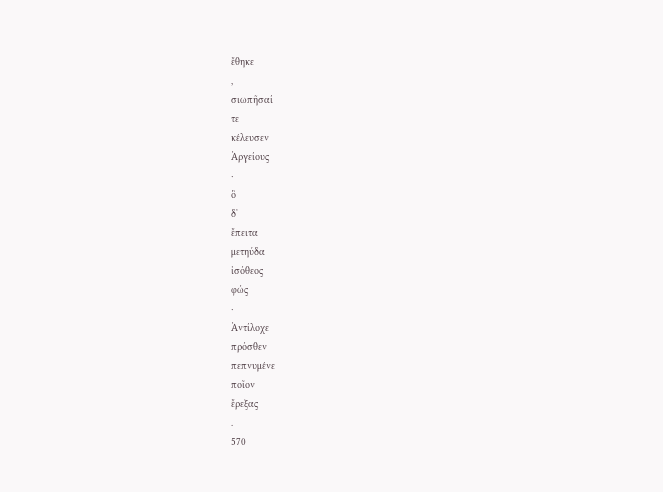ἔθηκε
,
σιωπῆσαί
τε
κέλευσεν
Ἀργείους
·
ὃ
δʼ
ἔπειτα
μετηύδα
ἰσόθεος
φώς
·
Ἀντίλοχε
πρόσθεν
πεπνυμένε
ποῖον
ἔρεξας
.
570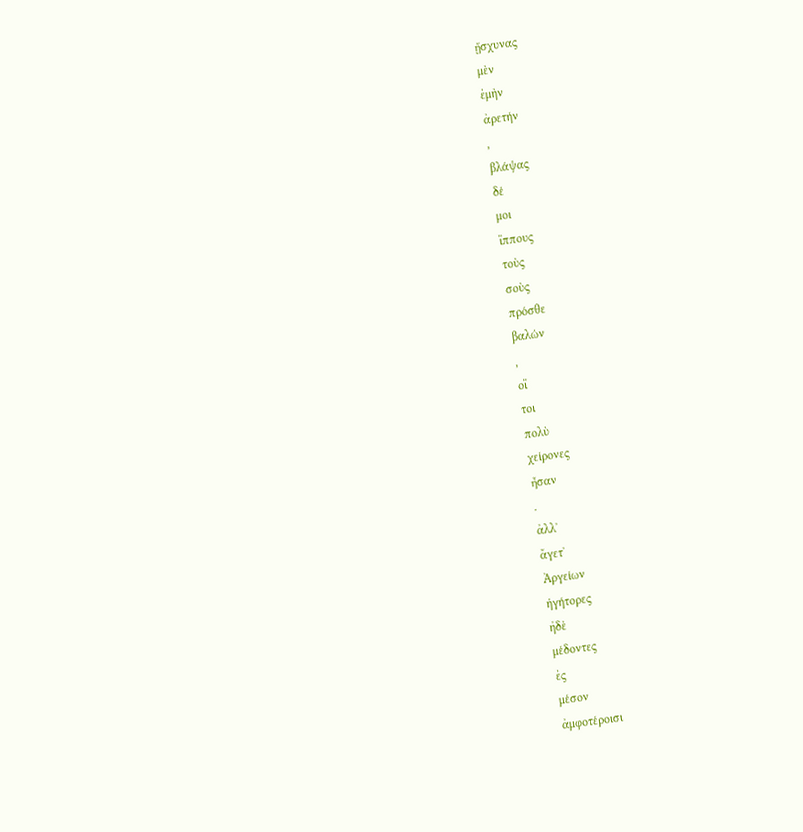ᾔσχυνας
μὲν
ἐμὴν
ἀρετήν
,
βλάψας
δέ
μοι
ἵππους
τοὺς
σοὺς
πρόσθε
βαλών
,
οἵ
τοι
πολὺ
χείρονες
ἦσαν
.
ἀλλʼ
ἄγετʼ
Ἀργείων
ἡγήτορες
ἠδὲ
μέδοντες
ἐς
μέσον
ἀμφοτέροισι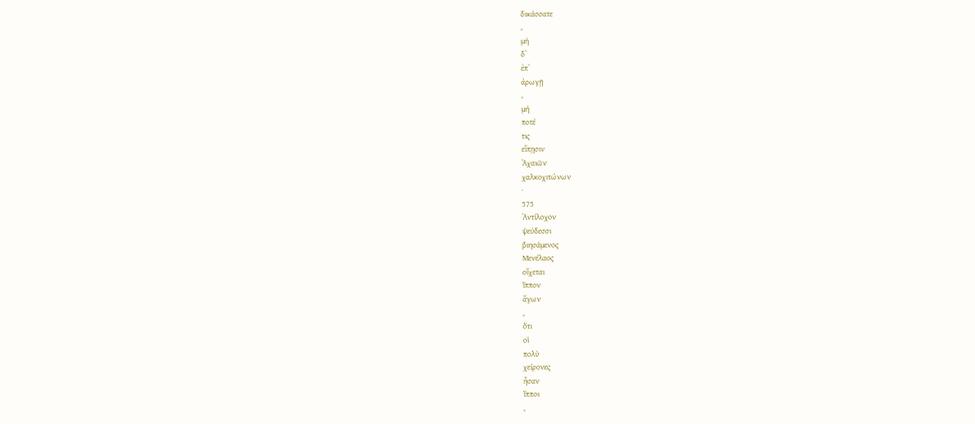δικάσσατε
,
μὴ
δʼ
ἐπʼ
ἀρωγῇ
,
μή
ποτέ
τις
εἴπῃσιν
Ἀχαιῶν
χαλκοχιτώνων
·
575
Ἀντίλοχον
ψεύδεσσι
βιησάμενος
Μενέλαος
οἴχεται
ἵππον
ἄγων
,
ὅτι
οἱ
πολὺ
χείρονες
ἦσαν
ἵπποι
,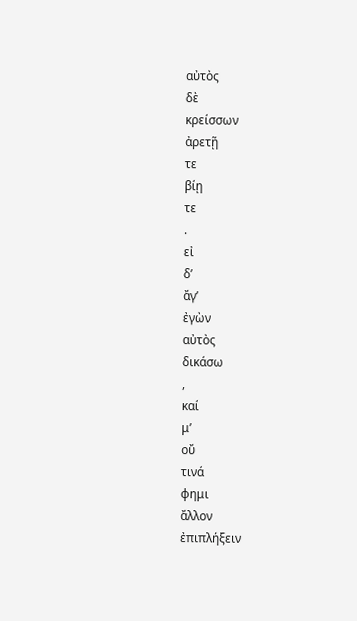αὐτὸς
δὲ
κρείσσων
ἀρετῇ
τε
βίῃ
τε
.
εἰ
δʼ
ἄγʼ
ἐγὼν
αὐτὸς
δικάσω
,
καί
μʼ
οὔ
τινά
φημι
ἄλλον
ἐπιπλήξειν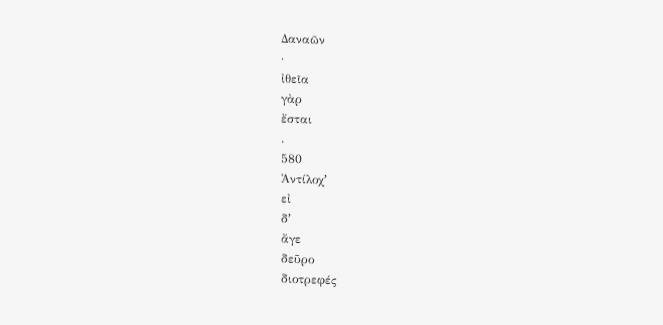Δαναῶν
·
ἰθεῖα
γὰρ
ἔσται
.
580
Ἀντίλοχʼ
εἰ
δʼ
ἄγε
δεῦρο
διοτρεφές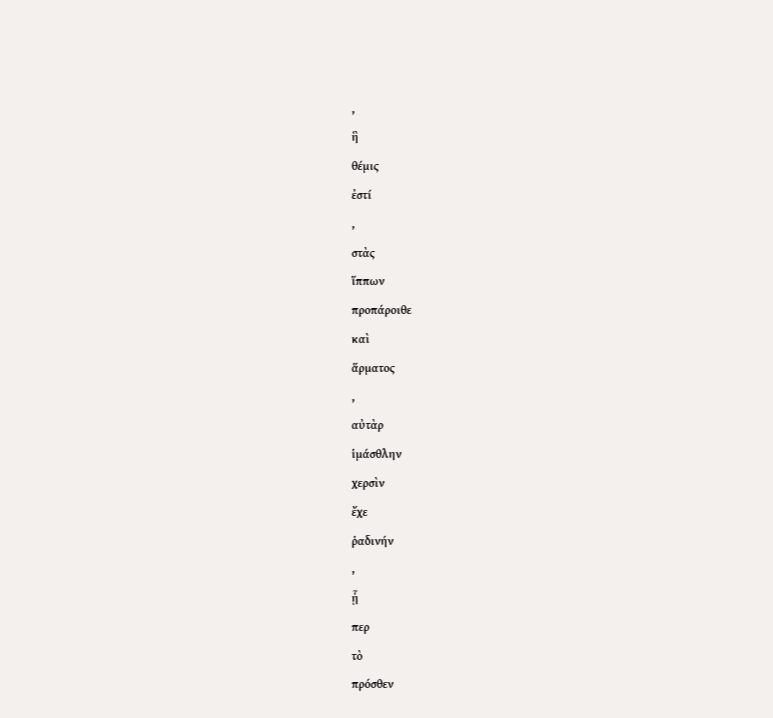,
ἣ
θέμις
ἐστί
,
στὰς
ἵππων
προπάροιθε
καὶ
ἅρματος
,
αὐτὰρ
ἱμάσθλην
χερσὶν
ἔχε
ῥαδινήν
,
ᾗ
περ
τὸ
πρόσθεν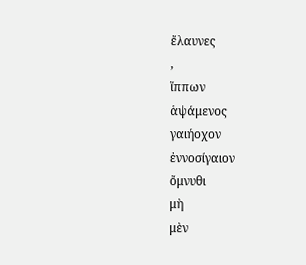ἔλαυνες
,
ἵππων
ἁψάμενος
γαιήοχον
ἐννοσίγαιον
ὄμνυθι
μὴ
μὲν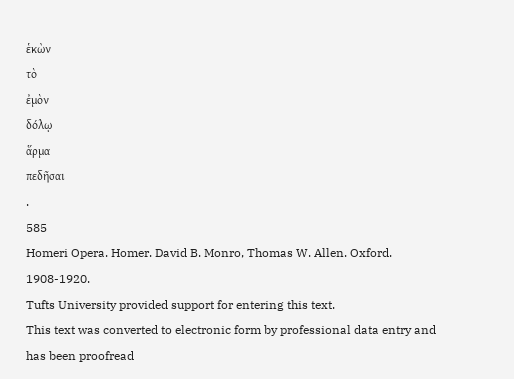ἑκὼν
τὸ
ἐμὸν
δόλῳ
ἅρμα
πεδῆσαι
.
585
Homeri Opera. Homer. David B. Monro, Thomas W. Allen. Oxford. 1908-1920.
Tufts University provided support for entering this text.
This text was converted to electronic form by professional data entry and has been proofread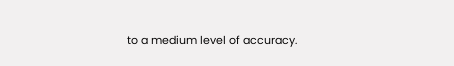to a medium level of accuracy.